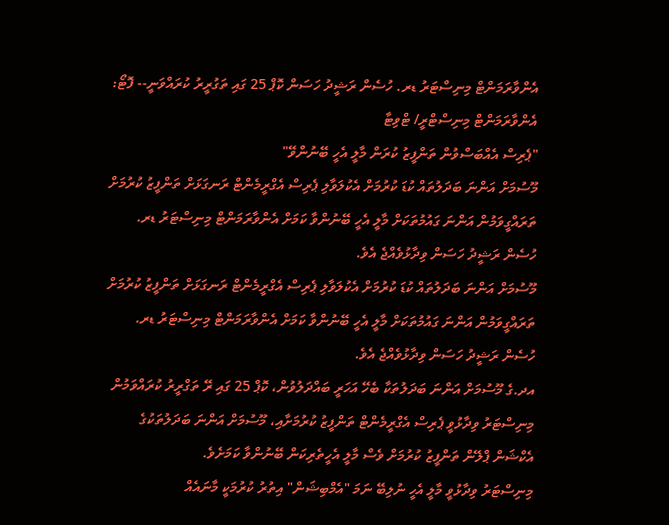އެންވާރަމަންޓް މިނިސްޓަރު ޑރ. ހުސެން ރަޝީދު ހަސަން ކޮޕް 25 ގައި ތަގުރީރު ކުރައްވަނީ-- ފޮޓޯ: އެންވާރަމަންޓް މިނިސްޓްރީ/ ޓްވިޓާ
"ޕެރިސް އެއްބަސްވުން ތަންފީޒު ކުރަން މާލީ އެހީ ބޭނުންވޭ"
މޫސުމަށް އަންނަ ބަދަލުތައް ކުޑަ ކުރުމަށް އެކުލަވާލި ޕެރިސް އެގްރީމެންޓް ރަނގަޅަށް ތަންފީޒު ކުރުމަށް ތަރައްގީވަމުން އަންނަ ގައުމުތަކަށް މާލީ އެހީ ބޭނުންވާ ކަމަށް އެންވާރަމަންޓް މިނިސްޓަރު ޑރ. ހުސެން ރަޝީދު ހަސަން ވިދާޅުވެއްޖެ އެވެ.
މޫސުމަށް އަންނަ ބަދަލުތައް ކުޑަ ކުރުމަށް އެކުލަވާލި ޕެރިސް އެގްރީމެންޓް ރަނގަޅަށް ތަންފީޒު ކުރުމަށް ތަރައްގީވަމުން އަންނަ ގައުމުތަކަށް މާލީ އެހީ ބޭނުންވާ ކަމަށް އެންވާރަމަންޓް މިނިސްޓަރު ޑރ. ހުސެން ރަޝީދު ހަސަން ވިދާޅުވެއްޖެ އެވެ.
އދ.ގެ މޫސުމަށް އަންނަ ބަދަލުތަކާ ބެހޭ އަހަރީ ބައްދަލުވުން، ކޮޕް 25 ގައި ރޭ ތަގްރީރު ކުރައްވަމުން މިނިސްޓަރު ވިދާޅުވީ ޕެރިސް އެގްރީމެންޓް ތަންފީޒު ކުރުމަށާއި، މޫސުމަށް އަންނަ ބަދަލުތަކުގެ އެކްޝަން ޕްލޭން ތަންފީޒު ކުރުމަށް ވެސް މާލީ އެހީތެރިކަން ބޭނުންވާ ކަމަށެވެ.
މިނިސްޓަރު ވިދާޅުވީ މާލީ އެހީ ނުލިބޭ ނަމަ "އެމްބިޝަން" އިތުރު ކުރުމަކީ މާނައެއް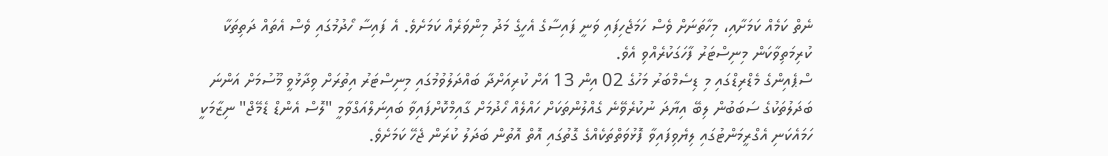ނެތް ކަމެއް ކަމަށާއި، މިހާތަނަށް ވެސް ހަމަޖެހިފައި ވަނީ ފައިސާގެ އެހީގެ މަދު މިންވަރެއް ކަމަށެވެ. އެ ފައިސާ ހޯދުމުގައި ވެސް އެތައް ދަތިތަކާ ކުރިމަތިވާކަން މިނިސްޓަރު ފާހަގަކުރެއްވި އެވެ.
ސްޕެއިންގެ މެޑްރިޑްގައި މި ޑިސެމްބަރު މަހުގެ 02 އިން 13 އަށް ކުރިއަށްދާ ބައްދަލުވުމުގައި މިނިސްޓަރު އިތުރަށް ވިދާޅުވީ މޫސުމަށް އަންނަ ބަދަލުތަކުގެ ސަބަބުން ލިބޭ އިޔާދަ ނުކުރެވޭނެ ގެއްލުންތަކަށް ހައްލެއް ހޯދުމަށް ގާއިމްކޮށްފައިވާ ބައިނަލްއަގްވާމީ "ލޮސް އެންޑް ޑެމޭޖް" ނިޒާމަކީ ހަމައެކަނި އެގްރީމަންޓުގައި ލިޔެވިފައިވާ ފޮޅުވަތްތަކެއްގެ ގޮތުގައި އޮތް އޮތުން ބަދަލު ކުރަން ޖެހޭ ކަމަށެވެ.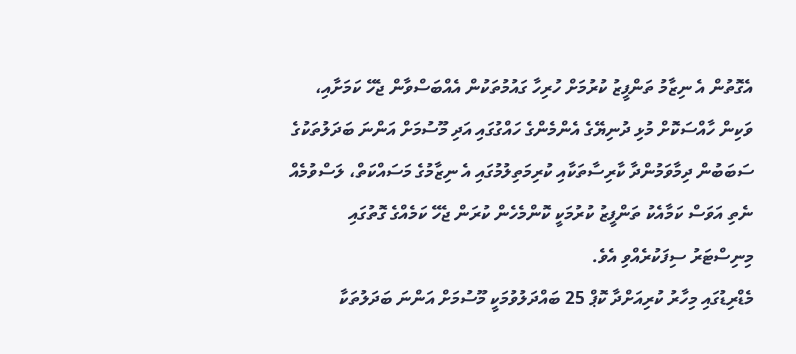އެގޮތުން އެ ނިޒާމު ތަންފީޒު ކުރުމަށް ހުރިހާ ގައުމުތަކުން އެއްބަސްވާން ޖެހޭ ކަމަށާއި، ވަކިން ހާއްސަކޮށް މުޅި ދުނިޔޭގެ އެންމެންގެ ހައްގުގައި އަދި މޫސުމަށް އަންނަ ބަދަލުތަކުގެ ސަބަބުން ދިމާވަމުންދާ ކާރިސާތަކާއި ކުރިމަތިލުމުގައި އެ ނިޒާމުގެ މަސައްކަތް، ލަސްވުމެއް ނެތި އަވަސް ކަމާއެކު ތަންފީޒު ކުރުމަކީ ކޮންމެހެން ކުރަން ޖެހޭ ކަމެއްގެ ގޮތުގައި މިނިސްޓަރު ސިފަކުރެއްވި އެވެ.
މެޑްރިޑުގައި މިހާރު ކުރިއަށްދާ ކޮޕް 25 ބައްދަލުވުމަކީ މޫސުމަށް އަންނަ ބަދަލުތަކާ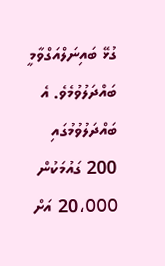ގުޅޭ ބައިނަލްއަގްވާމީ ބައްދަލުވުމެވެ. އެ ބައްދަލުވުމުގައި 200 ގައުމަކުން 20،000 އަށް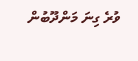ވުރެ ގިނަ މަންދޫބުން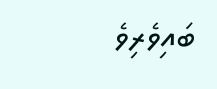ބައިވެރިވެ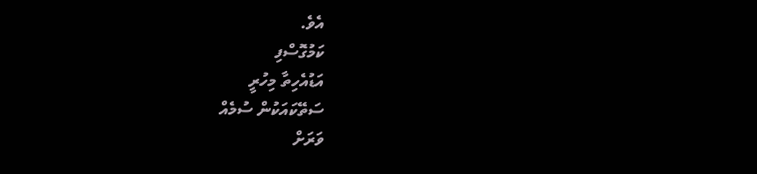އެވެ.
ކަމުގޮސްފި
އަޑުއެހިތާ މިހުރީ
ސަތޭކައަކުން ސުމެއް
ވަރަށް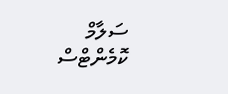ސަލާމް
ކޮމެންޓްސް